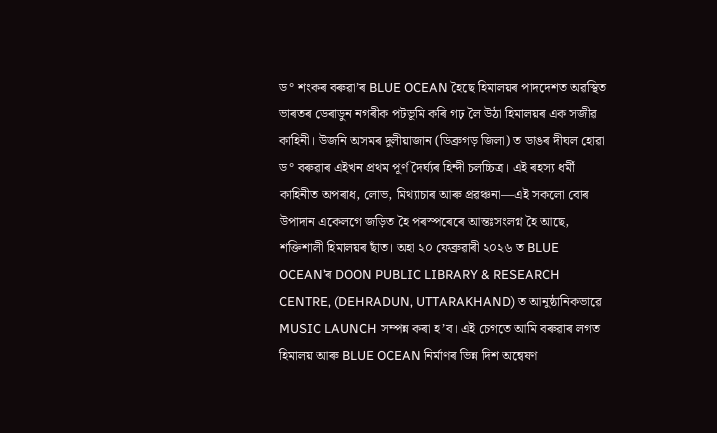ড° শংকৰ বৰুৱা’ৰ BLUE OCEAN হৈছে হিমালয়ৰ পাদদেশত অৱস্থিত ভাৰতৰ ডেৰাডুন নগৰীক পটভূমি কৰি গঢ় লৈ উঠা হিমালয়ৰ এক সজীৱ কাহিনী। উজনি অসমৰ দুলীয়াজান (ডিব্ৰুগড় জিলা) ত ডাঙৰ দীঘল হোৱা ড° বৰুৱাৰ এইখন প্ৰথম পূৰ্ণ দৈৰ্ঘ্যৰ হিন্দী চলচ্চিত্ৰ। এই ৰহস্য ধৰ্মী কাহিনীত অপৰাধ, লোভ, মিথ্যাচাৰ আৰু প্ৰৱঞ্চনা—এই সকলো বোৰ উপাদান একেলগে জড়িত হৈ পৰস্পৰেৰে আন্তঃসংলগ্ন হৈ আছে, শক্তিশালী হিমালয়ৰ ছাঁত। অহা ২০ ফেব্ৰুৱাৰী ২০২৬ ত BLUE OCEAN’ৰ DOON PUBLIC LIBRARY & RESEARCH CENTRE, (DEHRADUN, UTTARAKHAND) ত আনুষ্ঠানিকভাৱে MUSIC LAUNCH সম্পন্ন কৰা হ’ব। এই চেগতে আমি বৰুৱাৰ লগত হিমালয় আৰু BLUE OCEAN নিৰ্মাণৰ ভিন্ন দিশ অন্বেষণ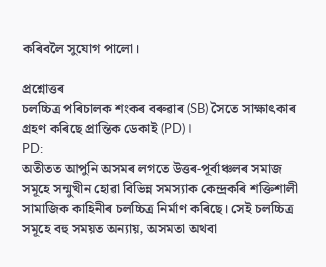কৰিবলৈ সুযোগ পালো।

প্ৰশ্নোত্তৰ
চলচ্চিত্ৰ পৰিচালক শংকৰ বৰুৱাৰ (SB) সৈতে সাক্ষাৎকাৰ গ্ৰহণ কৰিছে প্ৰান্তিক ডেকাই (PD)।
PD:
অতীতত আপুনি অসমৰ লগতে উত্তৰ-পূৰ্বাঞ্চলৰ সমাজ সমূহে সন্মুখীন হোৱা বিভিন্ন সমস্যাক কেন্দ্ৰকৰি শক্তিশালী সামাজিক কাহিনীৰ চলচ্চিত্ৰ নিৰ্মাণ কৰিছে। সেই চলচ্চিত্ৰ সমূহে বহু সময়ত অন্যায়, অসমতা অথবা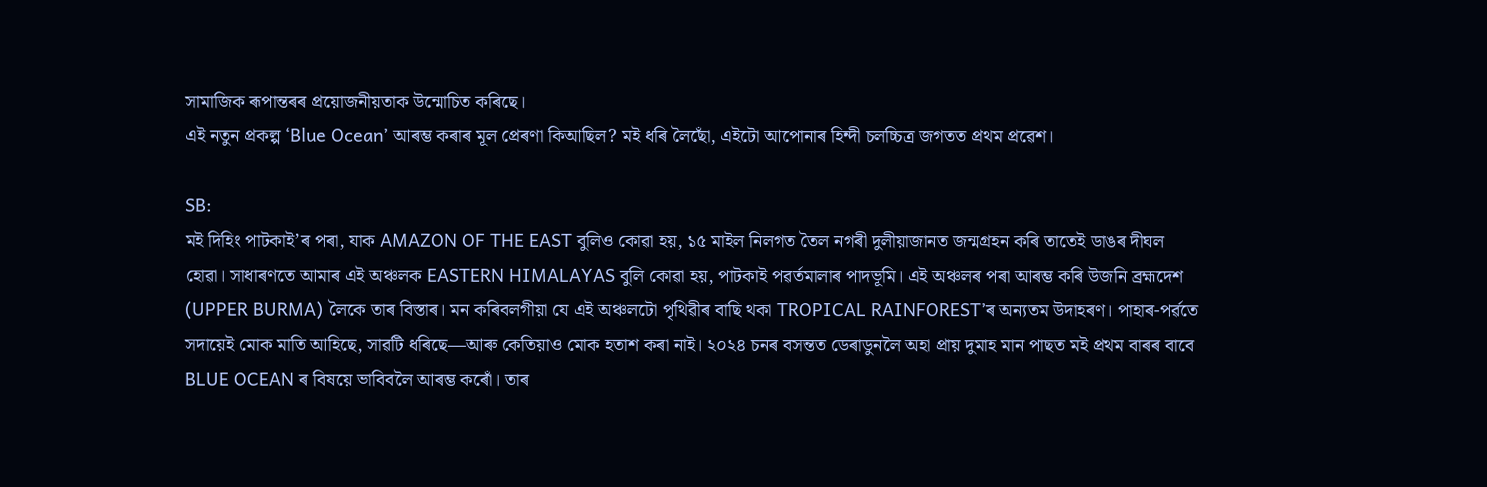সামাজিক ৰূপান্তৰৰ প্ৰয়োজনীয়তাক উন্মোচিত কৰিছে।
এই নতুন প্ৰকল্প ‘Blue Ocean’ আৰম্ভ কৰাৰ মূল প্ৰেৰণা কিআছিল? মই ধৰি লৈছোঁ, এইটো আপোনাৰ হিন্দী চলচ্চিত্ৰ জগতত প্ৰথম প্ৰৱেশ।

SB:
মই দিহিং পাটকাই’ৰ পৰা, যাক AMAZON OF THE EAST বুলিও কোৱা হয়, ১৫ মাইল নিলগত তৈল নগৰী দুলীয়াজানত জন্মগ্ৰহন কৰি তাতেই ডাঙৰ দীঘল হোৱা। সাধাৰণতে আমাৰ এই অঞ্চলক EASTERN HIMALAYAS বুলি কোৱা হয়, পাটকাই পৱৰ্তমালাৰ পাদভূমি। এই অঞ্চলৰ পৰা আৰম্ভ কৰি উজনি ব্ৰহ্মদেশ (UPPER BURMA) লৈকে তাৰ বিস্তাৰ। মন কৰিবলগীয়া যে এই অঞ্চলটো পৃথিৱীৰ বাছি থকা TROPICAL RAINFOREST’ৰ অন্যতম উদাহৰণ। পাহাৰ-পৰ্ৱতে সদায়েই মোক মাতি আহিছে, সাৱটি ধৰিছে—আৰু কেতিয়াও মোক হতাশ কৰা নাই। ২০২৪ চনৰ বসন্তত ডেৰাডুনলৈ অহা প্ৰায় দুমাহ মান পাছত মই প্ৰথম বাৰৰ বাবে BLUE OCEAN ৰ বিষয়ে ভাবিবলৈ আৰম্ভ কৰোঁ। তাৰ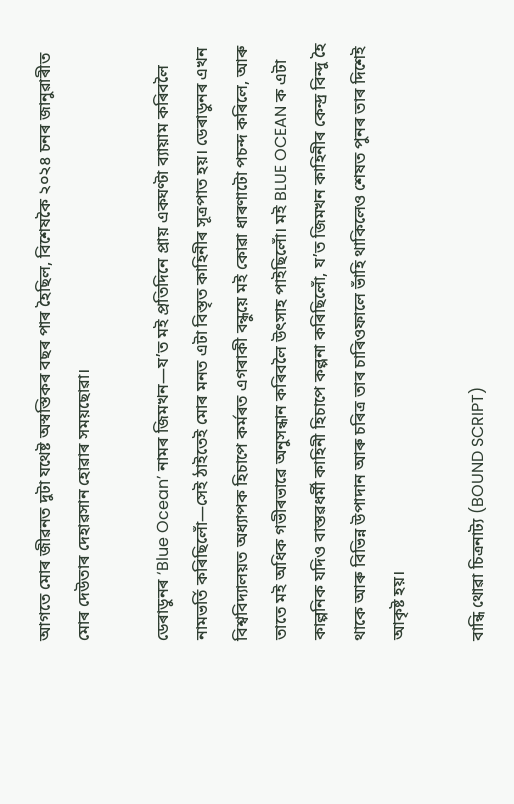আগতে মোৰ জীৱনত দুটা যথেষ্ট অস্বস্তিকৰ বছৰ পাৰ হৈছিল, বিশেষকৈ ২০২৪ চনৰ জানুৱাৰীত মোৰ দেউতাৰ দেহাৱসান হোৱাৰ সময়ছোৱা।

ডেৰাডুনৰ ‘Blue Ocean’ নামৰ জিমখন—য’ত মই প্ৰতিদিনে প্ৰায় একঘণ্টা ব্যায়াম কৰিবলৈ নামভৰ্তি কৰিছিলোঁ—সেই ঠাইতেই মোৰ মনত এটা বিস্তৃত কাহিনীৰ সূত্ৰপাত হয়। ডেৰাডুনৰ এখন বিশ্ববিদ্যালয়ত অধ্যাপক হিচাপে কৰ্মৰত এগৰাকী বন্ধুয়ে মই কোৱা ধাৰণাটো পচন্দ কৰিলে, আৰু তাতে মই অধিক গভীৰভাৱে অনুসন্ধান কৰিবলৈ উৎসাহ পাইছিলোঁ। মই BLUE OCEAN ক এটা কাল্পনিক যদিও বাস্তৱধৰ্মী কাহিনী হিচাপে কল্পনা কৰিছিলোঁ, য’ত জিমখন কাহিনীৰ কেন্দ্ৰ বিন্দু হৈ থাকে আৰু বিভিন্ন উপাদান আৰু চৰিত্ৰ তাৰ চাৰিওফালে ভাঁহি থাকিলেও শেষত পুনৰ তাৰ দিশেই আকৃষ্ট হয়।

বান্ধি থোৱা চিত্ৰনাট্য (BOUND SCRIPT)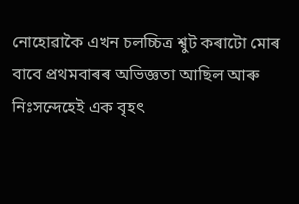নোহোৱাকৈ এখন চলচ্চিত্ৰ শ্বুট কৰাটো মোৰ বাবে প্ৰথমবাৰৰ অভিজ্ঞতা আছিল আৰু নিঃসন্দেহেই এক বৃহৎ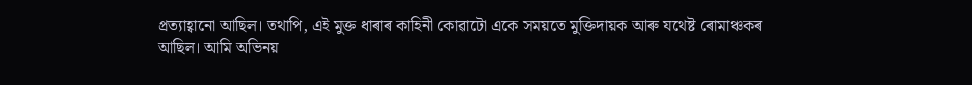প্ৰত্যাহ্বানো আছিল। তথাপি, এই মুক্ত ধাৰাৰ কাহিনী কোৱাটো একে সময়তে মুক্তিদায়ক আৰু যথেষ্ট ৰোমাঞ্চকৰ আছিল। আমি অভিনয়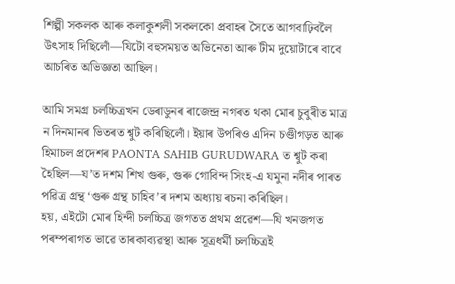শিল্পী সকলক আৰু কলাকুশলী সকলকো প্ৰবাহৰ সৈতে আগবাঢ়িবলৈ উৎসাহ দিছিলোঁ—যিটো বহুসময়ত অভিনেতা আৰু টীম দুয়োটাৰে বাবে আচৰিত অভিজ্ঞতা আছিল।

আমি সমগ্ৰ চলচ্চিত্ৰখন ডেৰাডুনৰ ৰাজেন্দ্ৰ নগৰত থকা মোৰ চুবুৰীত মাত্ৰ ন দিনমানৰ ভিতৰত শ্বুট কৰিছিলোঁ। ইয়াৰ উপৰিও এদিন চণ্ডীগড়ত আৰু হিমাচল প্ৰদেশৰ PAONTA SAHIB GURUDWARA ত শ্বুট কৰা হৈছিল—য’ত দশম শিখ গুৰু, গুৰু গোবিন্দ সিংহ-এ যমুনা নদীৰ পাৰত পৱিত্ৰ গ্ৰন্থ ‘গুৰু গ্ৰন্থ চাহিব’ৰ দশম অধ্যায় ৰচনা কৰিছিল।
হয়, এইটো মোৰ হিন্দী চলচ্চিত্ৰ জগতত প্ৰথম প্ৰৱেশ—যি খনজগত পৰম্পৰাগত ভাৱে তাৰকাব্যৱস্থা আৰু সূত্ৰধৰ্মী চলচ্চিত্ৰই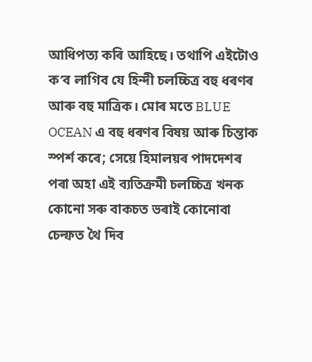আধিপত্য কৰি আহিছে। তথাপি এইটোও ক’ব লাগিব যে হিন্দী চলচ্চিত্ৰ বহু ধৰণৰ আৰু বহু মাত্ৰিক। মোৰ মতে BLUE OCEAN এ বহু ধৰণৰ বিষয় আৰু চিন্তাক স্পৰ্শ কৰে; সেয়ে হিমালয়ৰ পাদদেশৰ পৰা অহা এই ব্যতিক্ৰমী চলচ্চিত্ৰ খনক কোনো সৰু বাকচত ভৰাই কোনোবা চেল্ফত থৈ দিব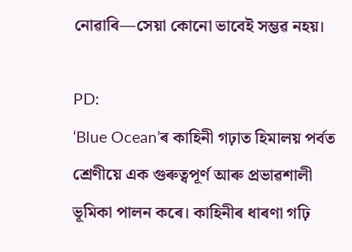নোৱাৰি—সেয়া কোনো ভাবেই সম্ভৱ নহয়।

PD:
‘Blue Ocean’ৰ কাহিনী গঢ়াত হিমালয় পৰ্বত শ্ৰেণীয়ে এক গুৰুত্বপূৰ্ণ আৰু প্ৰভাৱশালী ভূমিকা পালন কৰে। কাহিনীৰ ধাৰণা গঢ়ি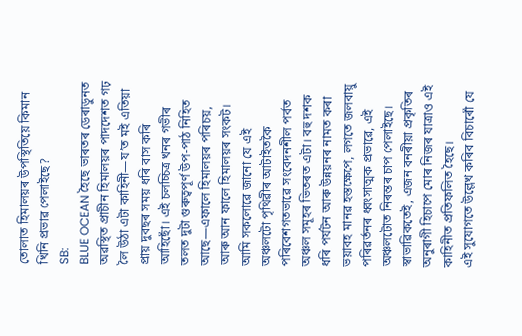তোলাত হিমালয়ৰ উপস্থিতিয়ে কিমান খিনি প্ৰভাৱ পেলাইছে?
SB:
BLUE OCEAN হৈছে ভাৰতৰ ডেৰাডুনত অৱস্থিত প্ৰাচীন হিমালয়ৰ পাদদেশত গঢ় লৈ উঠা এটা কাহিনী—য’ত মই এতিয়া প্ৰায় দুবছৰ সময় ধৰি বাস কৰি আহিছোঁ। এই চলচ্চিত্ৰ খনৰ গভীৰ তলত দুটা গুৰুত্বপূৰ্ণ উপ-পাঠ নিহিত আছে—এফালে হিমালয়ৰ পৰিচয়, আৰু আন ফালে হিমালয়ৰ সংকট।
আমি সকলোৱে জানো যে এই অঞ্চলটো পৃথিৱীৰ আটাইতকৈ পৰিবেশগতভাৱে সংবেদনশীল পৰ্বত অঞ্চল সমূহৰ ভিতৰত এটা। বহু দশক ধৰি পৰ্যটন আৰু উন্নয়নৰ নামত কৰা ভয়াবহ মানৱ হস্তক্ষেপে, লগতে জলবায়ু পৰিৱর্তনৰ ধ্বংসাত্মক প্ৰভাৱে, এই অঞ্চলটোত নিৰন্তৰ চাপ পেলাইছে। স্বাভাৱিকতেই, এজন বনৰীয়া প্ৰকৃতিৰ অনুৰাগী হিচাপে মোৰ নিজৰ যাত্ৰাও এই কাহিনীত প্ৰতিফলিত হৈছে।
এই সুযোগতে উল্লেখ কৰিব বিচাৰোঁ যে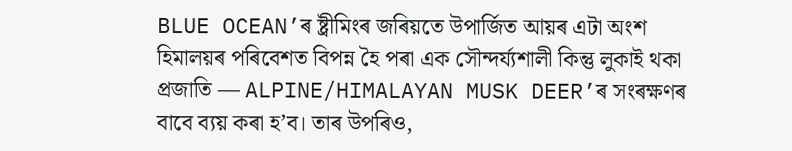BLUE OCEAN’ৰ ষ্ট্ৰীমিংৰ জৰিয়তে উপাৰ্জিত আয়ৰ এটা অংশ হিমালয়ৰ পৰিবেশত বিপন্ন হৈ পৰা এক সৌন্দৰ্য্যশালী কিন্তু লুকাই থকা প্ৰজাতি — ALPINE/HIMALAYAN MUSK DEER’ৰ সংৰক্ষণৰ বাবে ব্যয় কৰা হ’ব। তাৰ উপৰিও,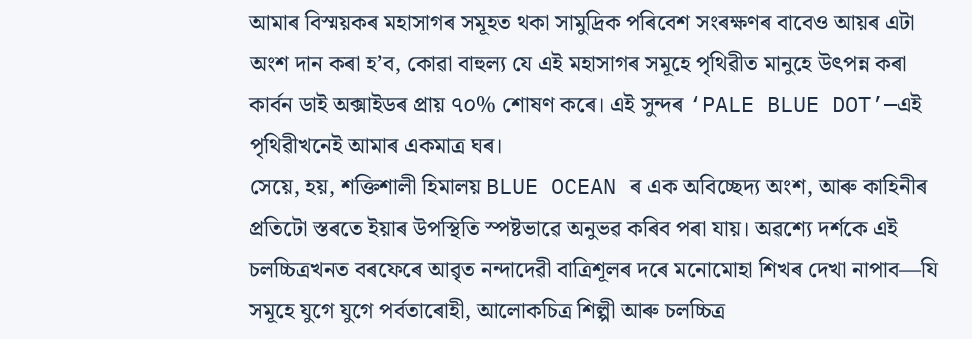আমাৰ বিস্ময়কৰ মহাসাগৰ সমূহত থকা সামুদ্ৰিক পৰিবেশ সংৰক্ষণৰ বাবেও আয়ৰ এটা অংশ দান কৰা হ’ব, কোৱা বাহুল্য যে এই মহাসাগৰ সমূহে পৃথিৱীত মানুহে উৎপন্ন কৰা কাৰ্বন ডাই অক্সাইডৰ প্ৰায় ৭০% শোষণ কৰে। এই সুন্দৰ ‘PALE BLUE DOT’—এই পৃথিৱীখনেই আমাৰ একমাত্ৰ ঘৰ।
সেয়ে, হয়, শক্তিশালী হিমালয় BLUE OCEAN ৰ এক অবিচ্ছেদ্য অংশ, আৰু কাহিনীৰ প্ৰতিটো স্তৰতে ইয়াৰ উপস্থিতি স্পষ্টভাৱে অনুভৱ কৰিব পৰা যায়। অৱশ্যে দৰ্শকে এই চলচ্চিত্ৰখনত বৰফেৰে আৱৃত নন্দাদেৱী বাত্ৰিশূলৰ দৰে মনোমোহা শিখৰ দেখা নাপাব—যি সমূহে যুগে যুগে পৰ্বতাৰোহী, আলোকচিত্ৰ শিল্পী আৰু চলচ্চিত্ৰ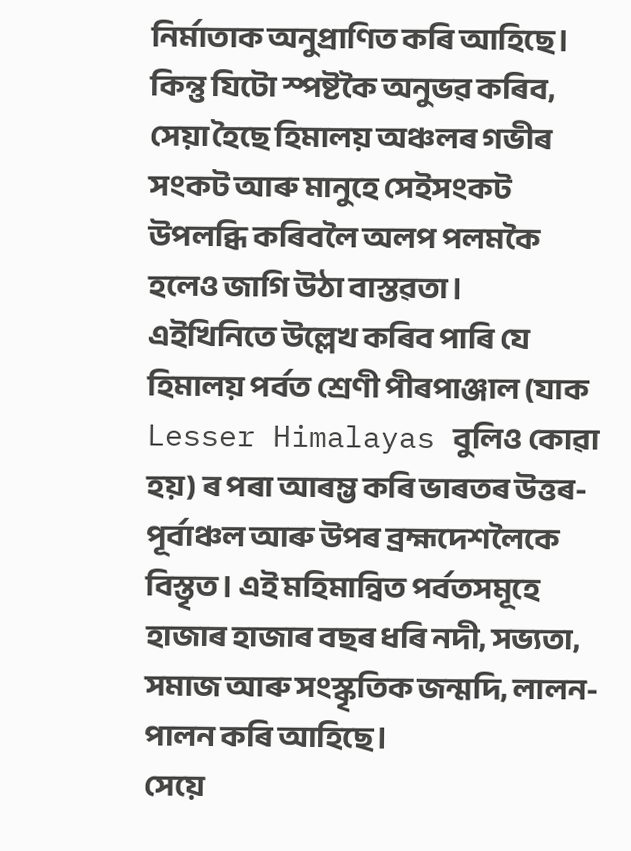নিৰ্মাতাক অনুপ্ৰাণিত কৰি আহিছে। কিন্তু যিটো স্পষ্টকৈ অনুভৱ কৰিব, সেয়া হৈছে হিমালয় অঞ্চলৰ গভীৰ সংকট আৰু মানুহে সেইসংকট উপলব্ধি কৰিবলৈ অলপ পলমকৈ হলেও জাগি উঠা বাস্তৱতা।
এইখিনিতে উল্লেখ কৰিব পাৰি যে হিমালয় পৰ্বত শ্ৰেণী পীৰপাঞ্জাল (যাক Lesser Himalayas বুলিও কোৱা হয়) ৰ পৰা আৰম্ভ কৰি ভাৰতৰ উত্তৰ-পূৰ্বাঞ্চল আৰু উপৰ ব্ৰহ্মদেশলৈকে বিস্তৃত। এই মহিমান্বিত পৰ্বতসমূহে হাজাৰ হাজাৰ বছৰ ধৰি নদী, সভ্যতা, সমাজ আৰু সংস্কৃতিক জন্মদি, লালন-পালন কৰি আহিছে।
সেয়ে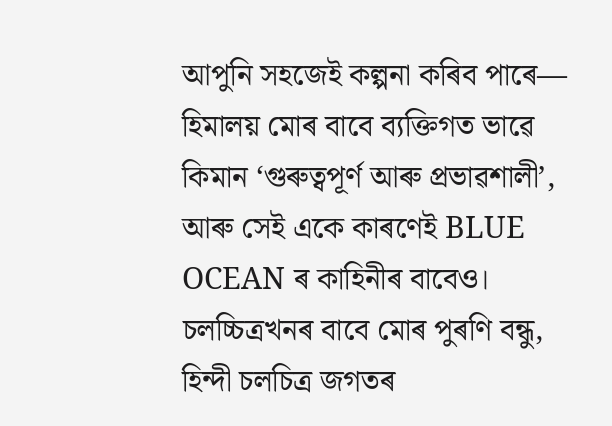আপুনি সহজেই কল্পনা কৰিব পাৰে— হিমালয় মোৰ বাবে ব্যক্তিগত ভাৱে কিমান ‘গুৰুত্বপূৰ্ণ আৰু প্ৰভাৱশালী’, আৰু সেই একে কাৰণেই BLUE OCEAN ৰ কাহিনীৰ বাবেও। চলচ্চিত্ৰখনৰ বাবে মোৰ পুৰণি বন্ধু, হিন্দী চলচিত্ৰ জগতৰ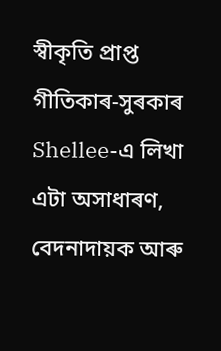স্বীকৃতি প্ৰাপ্ত গীতিকাৰ-সুৰকাৰ Shellee-এ লিখা এটা অসাধাৰণ, বেদনাদায়ক আৰু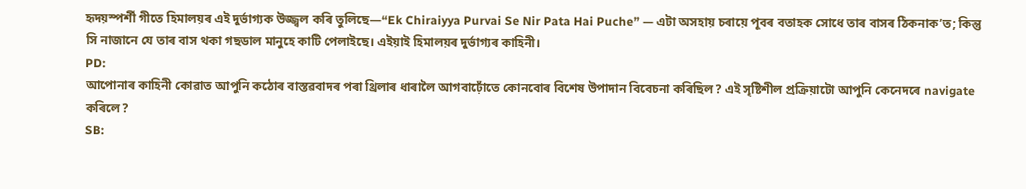হৃদয়স্পৰ্শী গীতে হিমালয়ৰ এই দুৰ্ভাগ্যক উজ্জ্বল কৰি তুলিছে—“Ek Chiraiyya Purvai Se Nir Pata Hai Puche” — এটা অসহায় চৰায়ে পূবৰ বতাহক সোধে তাৰ বাসৰ ঠিকনাক’ত; কিন্তু সি নাজানে যে তাৰ বাস থকা গছডাল মানুহে কাটি পেলাইছে। এইয়াই হিমালয়ৰ দুৰ্ভাগ্যৰ কাহিনী।
PD:
আপোনাৰ কাহিনী কোৱাত আপুনি কঠোৰ বাস্তৱবাদৰ পৰা থ্ৰিলাৰ ধাৰালৈ আগবাঢ়োঁতে কোনবোৰ বিশেষ উপাদান বিবেচনা কৰিছিল? এই সৃষ্টিশীল প্ৰক্ৰিয়াটো আপুনি কেনেদৰে navigate কৰিলে?
SB: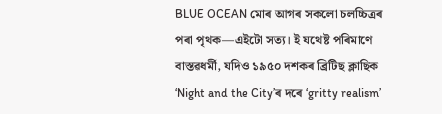BLUE OCEAN মোৰ আগৰ সকলো চলচ্চিত্ৰৰ পৰা পৃথক—এইটো সত্য। ই যথেষ্ট পৰিমাণে বাস্তৱধৰ্মী, যদিও ১৯৫০ দশকৰ ব্ৰিটিছ ক্লাছিক ‘Night and the City’ৰ দৰে ‘gritty realism’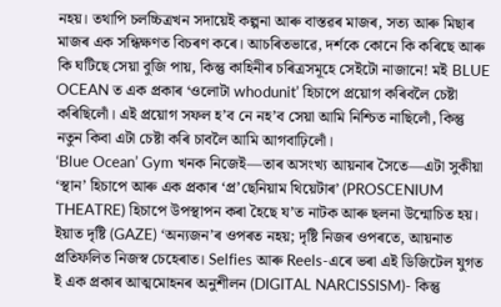নহয়। তথাপি চলচ্চিত্ৰখন সদায়েই কল্পনা আৰু বাস্তৱৰ মাজৰ, সত্য আৰু মিছাৰ মাজৰ এক সন্ধিক্ষণত বিচৰণ কৰে। আচৰিতভাৱে, দৰ্শকে কোনে কি কৰিছে আৰু কি ঘটিছে সেয়া বুজি পায়, কিন্তু কাহিনীৰ চৰিত্ৰসমূহে সেইটো নাজানে! মই BLUE OCEAN ত এক প্ৰকাৰ ‘ওলোটা whodunit’ হিচাপে প্ৰয়োগ কৰিবলৈ চেষ্টা কৰিছিলোঁ। এই প্ৰয়োগ সফল হ’ব নে নহ’ব সেয়া আমি নিশ্চিত নাছিলোঁ, কিন্তু নতুন কিবা এটা চেষ্টা কৰি চাবলৈ আমি আগবাঢ়িলোঁ।
‘Blue Ocean’ Gym খনক নিজেই—তাৰ অসংখ্য আয়নাৰ সৈতে—এটা সুকীয়া ‘স্থান’ হিচাপে আৰু এক প্ৰকাৰ ‘প্ৰ’ছেনিয়াম থিয়েটাৰ’ (PROSCENIUM THEATRE) হিচাপে উপস্থাপন কৰা হৈছে য’ত নাটক আৰু ছলনা উন্মোচিত হয়। ইয়াত দৃষ্টি (GAZE) ‘অন্যজন’ৰ ওপৰত নহয়; দৃষ্টি নিজৰ ওপৰতে, আয়নাত প্ৰতিফলিত নিজস্ব চেহেৰাত। Selfies আৰু Reels-এৰে ভৰা এই ডিজিটেল যুগত ই এক প্ৰকাৰ আত্মমোহনৰ অনুশীলন (DIGITAL NARCISSISM)- কিন্তু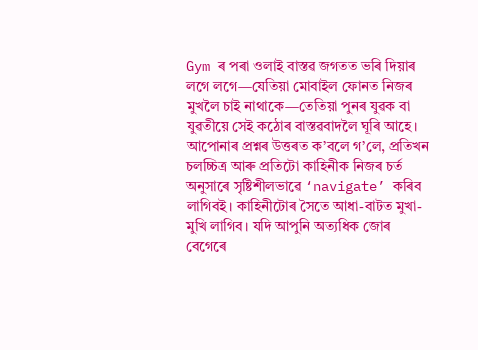Gym ৰ পৰা ওলাই বাস্তৱ জগতত ভৰি দিয়াৰ লগে লগে—যেতিয়া মোবাইল ফোনত নিজৰ মুখলৈ চাই নাথাকে—তেতিয়া পুনৰ যুৱক বা যুৱতীয়ে সেই কঠোৰ বাস্তৱবাদলৈ ঘূৰি আহে।
আপোনাৰ প্ৰশ্নৰ উত্তৰত ক’বলে গ’লে, প্ৰতিখন চলচ্চিত্ৰ আৰু প্ৰতিটো কাহিনীক নিজৰ চৰ্ত অনুসাৰে সৃষ্টিশীলভাৱে ‘navigate’ কৰিব লাগিবই। কাহিনীটোৰ সৈতে আধা-বাটত মুখা-মুখি লাগিব। যদি আপুনি অত্যধিক জোৰ বেগেৰে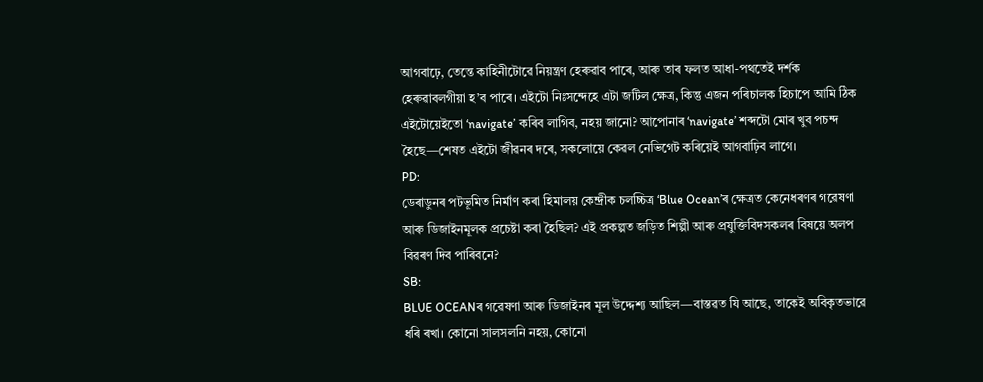আগবাঢ়ে, তেন্তে কাহিনীটোৱে নিয়ন্ত্ৰণ হেৰুৱাব পাৰে, আৰু তাৰ ফলত আধা-পথতেই দৰ্শক হেৰুৱাবলগীয়া হ’ব পাৰে। এইটো নিঃসন্দেহে এটা জটিল ক্ষেত্ৰ, কিন্তু এজন পৰিচালক হিচাপে আমি ঠিক এইটোয়েইতো ‘navigate’ কৰিব লাগিব, নহয় জানো? আপোনাৰ ‘navigate’ শব্দটো মোৰ খুব পচন্দ হৈছে—শেষত এইটো জীৱনৰ দৰে, সকলোয়ে কেৱল নেভিগেট কৰিয়েই আগবাঢ়িব লাগে।
PD:
ডেৰাডুনৰ পটভূমিত নিৰ্মাণ কৰা হিমালয় কেন্দ্ৰীক চলচ্চিত্ৰ ‘Blue Ocean’ৰ ক্ষেত্ৰত কেনেধৰণৰ গৱেষণা আৰু ডিজাইনমূলক প্ৰচেষ্টা কৰা হৈছিল? এই প্ৰকল্পত জড়িত শিল্পী আৰু প্ৰযুক্তিবিদসকলৰ বিষয়ে অলপ বিৱৰণ দিব পাৰিবনে?
SB:
BLUE OCEANৰ গৱেষণা আৰু ডিজাইনৰ মূল উদ্দেশ্য আছিল—বাস্তৱত যি আছে, তাকেই অবিকৃতভাৱে ধৰি ৰখা। কোনো সালসলনি নহয়, কোনো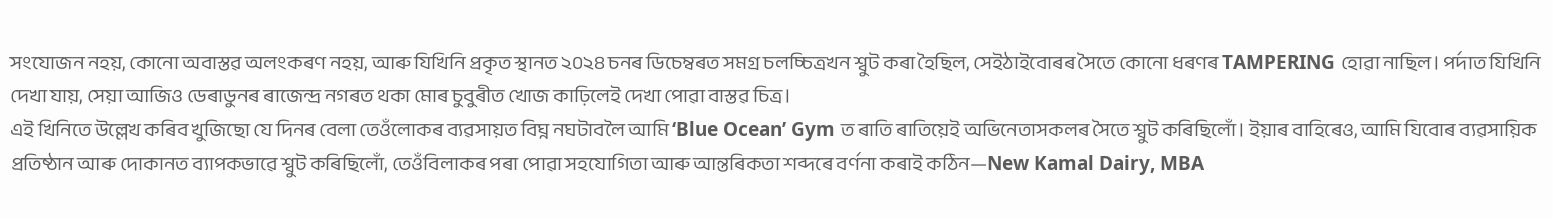সংযোজন নহয়, কোনো অবাস্তৱ অলংকৰণ নহয়, আৰু যিখিনি প্ৰকৃত স্থানত ২০২৪ চনৰ ডিচেম্বৰত সমগ্ৰ চলচ্চিত্ৰখন শ্বুট কৰা হৈছিল, সেইঠাইবোৰৰ সৈতে কোনো ধৰণৰ TAMPERING হোৱা নাছিল। পৰ্দাত যিখিনি দেখা যায়, সেয়া আজিও ডেৰাডুনৰ ৰাজেন্দ্ৰ নগৰত থকা মোৰ চুবুৰীত খোজ কাঢ়িলেই দেখা পোৱা বাস্তৱ চিত্ৰ।
এই খিনিতে উল্লেখ কৰিব খুজিছো যে দিনৰ বেলা তেওঁলোকৰ ব্যৱসায়ত বিঘ্ন নঘটাবলৈ আমি ‘Blue Ocean’ Gym ত ৰাতি ৰাতিয়েই অভিনেতাসকলৰ সৈতে শ্বুট কৰিছিলোঁ। ইয়াৰ বাহিৰেও, আমি যিবোৰ ব্যৱসায়িক প্ৰতিষ্ঠান আৰু দোকানত ব্যাপকভাৱে শ্বুট কৰিছিলোঁ, তেওঁবিলাকৰ পৰা পোৱা সহযোগিতা আৰু আন্তৰিকতা শব্দৰে বৰ্ণনা কৰাই কঠিন—New Kamal Dairy, MBA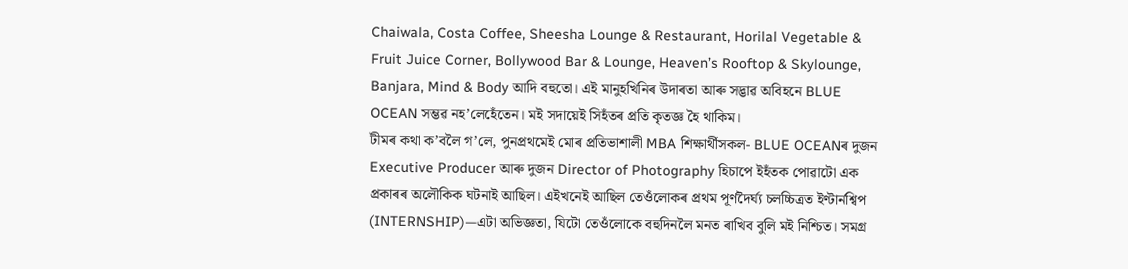Chaiwala, Costa Coffee, Sheesha Lounge & Restaurant, Horilal Vegetable & Fruit Juice Corner, Bollywood Bar & Lounge, Heaven’s Rooftop & Skylounge, Banjara, Mind & Body আদি বহুতো। এই মানুহখিনিৰ উদাৰতা আৰু সদ্ভাৱ অবিহনে BLUE OCEAN সম্ভৱ নহ’লেহেঁতেন। মই সদায়েই সিহঁতৰ প্ৰতি কৃতজ্ঞ হৈ থাকিম।
টীমৰ কথা ক’বলৈ গ’লে, পুনপ্ৰথমেই মোৰ প্ৰতিভাশালী MBA শিক্ষাৰ্থীসকল- BLUE OCEANৰ দুজন Executive Producer আৰু দুজন Director of Photography হিচাপে ইহঁতক পোৱাটো এক প্ৰকাৰৰ অলৌকিক ঘটনাই আছিল। এইখনেই আছিল তেওঁলোকৰ প্ৰথম পূৰ্ণদৈৰ্ঘ্য চলচ্চিত্ৰত ইণ্টাৰ্নশ্বিপ (INTERNSHIP)—এটা অভিজ্ঞতা, যিটো তেওঁলোকে বহুদিনলৈ মনত ৰাখিব বুলি মই নিশ্চিত। সমগ্ৰ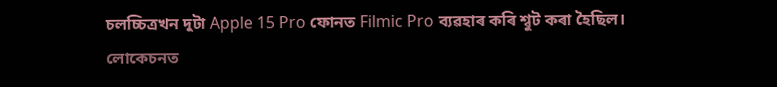চলচ্চিত্ৰখন দুটা Apple 15 Pro ফোনত Filmic Pro ব্যৱহাৰ কৰি শ্বুট কৰা হৈছিল। লোকেচনত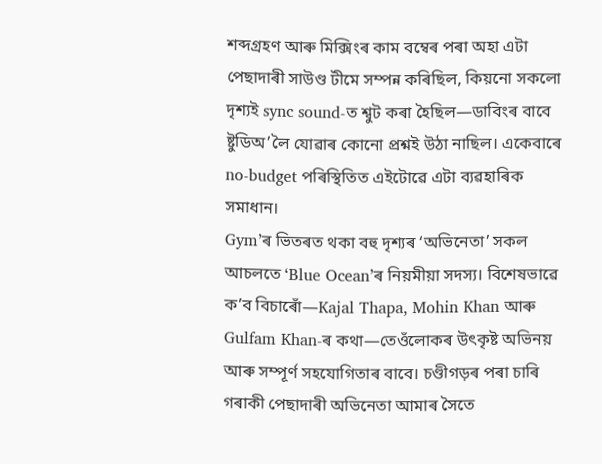শব্দগ্ৰহণ আৰু মিক্সিংৰ কাম বম্বেৰ পৰা অহা এটা পেছাদাৰী সাউণ্ড টীমে সম্পন্ন কৰিছিল, কিয়নো সকলো দৃশ্যই sync sound-ত শ্বুট কৰা হৈছিল—ডাবিংৰ বাবে ষ্টুডিঅ’লৈ যোৱাৰ কোনো প্ৰশ্নই উঠা নাছিল। একেবাৰে no-budget পৰিস্থিতিত এইটোৱে এটা ব্যৱহাৰিক সমাধান।
Gym’ৰ ভিতৰত থকা বহু দৃশ্যৰ ‘অভিনেতা’ সকল আচলতে ‘Blue Ocean’ৰ নিয়মীয়া সদস্য। বিশেষভাৱে ক’ব বিচাৰোঁ—Kajal Thapa, Mohin Khan আৰু Gulfam Khan-ৰ কথা—তেওঁলোকৰ উৎকৃষ্ট অভিনয় আৰু সম্পূৰ্ণ সহযোগিতাৰ বাবে। চণ্ডীগড়ৰ পৰা চাৰি গৰাকী পেছাদাৰী অভিনেতা আমাৰ সৈতে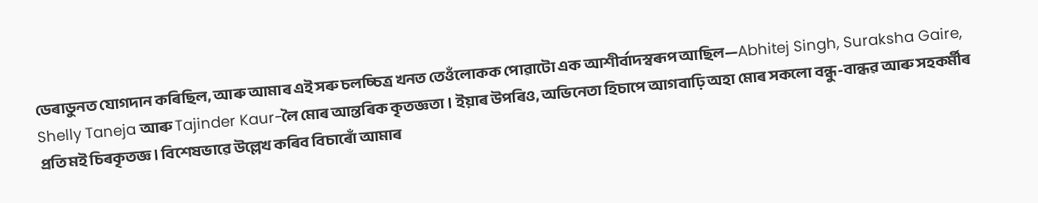ডেৰাডুনত যোগদান কৰিছিল, আৰু আমাৰ এই সৰু চলচ্চিত্ৰ খনত তেওঁলোকক পোৱাটো এক আশীৰ্বাদস্বৰূপ আছিল—Abhitej Singh, Suraksha Gaire, Shelly Taneja আৰু Tajinder Kaur-লৈ মোৰ আন্তৰিক কৃতজ্ঞতা। ইয়াৰ উপৰিও, অভিনেতা হিচাপে আগবাঢ়ি অহা মোৰ সকলো বন্ধু-বান্ধৱ আৰু সহকৰ্মীৰ প্ৰতি মই চিৰকৃতজ্ঞ। বিশেষভাৱে উল্লেখ কৰিব বিচাৰোঁ আমাৰ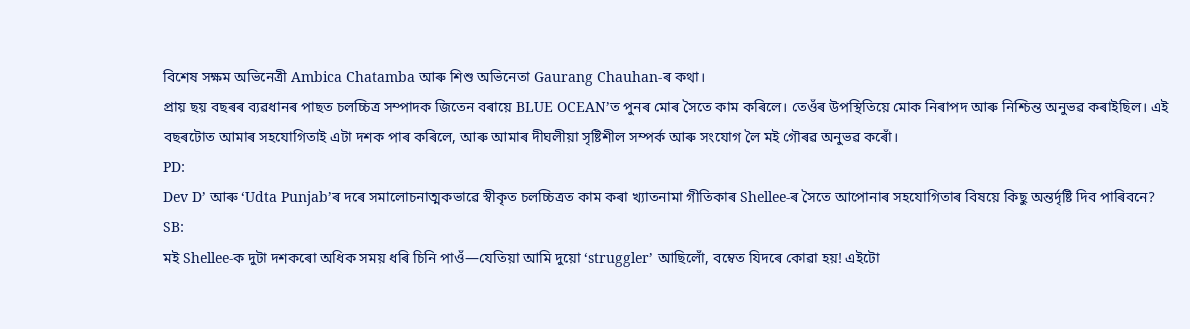বিশেষ সক্ষম অভিনেত্ৰী Ambica Chatamba আৰু শিশু অভিনেতা Gaurang Chauhan-ৰ কথা।
প্ৰায় ছয় বছৰৰ ব্যৱধানৰ পাছত চলচ্চিত্ৰ সম্পাদক জিতেন বৰায়ে BLUE OCEAN’ত পুনৰ মোৰ সৈতে কাম কৰিলে। তেওঁৰ উপস্থিতিয়ে মোক নিৰাপদ আৰু নিশ্চিন্ত অনুভৱ কৰাইছিল। এই বছৰটোত আমাৰ সহযোগিতাই এটা দশক পাৰ কৰিলে, আৰু আমাৰ দীঘলীয়া সৃষ্টিশীল সম্পৰ্ক আৰু সংযোগ লৈ মই গৌৰৱ অনুভৱ কৰোঁ।
PD:
Dev D’ আৰু ‘Udta Punjab’ৰ দৰে সমালোচনাত্মকভাৱে স্বীকৃত চলচ্চিত্ৰত কাম কৰা খ্যাতনামা গীতিকাৰ Shellee-ৰ সৈতে আপোনাৰ সহযোগিতাৰ বিষয়ে কিছু অন্তৰ্দৃষ্টি দিব পাৰিবনে?
SB:
মই Shellee-ক দুটা দশকৰো অধিক সময় ধৰি চিনি পাওঁ—যেতিয়া আমি দুয়ো ‘struggler’ আছিলোঁ, বম্বেত যিদৰে কোৱা হয়! এইটো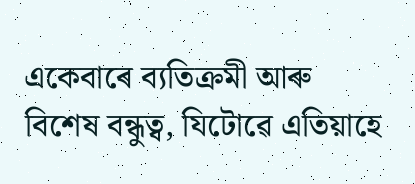একেবাৰে ব্যতিক্ৰমী আৰু বিশেষ বন্ধুত্ব, যিটোৱে এতিয়াহে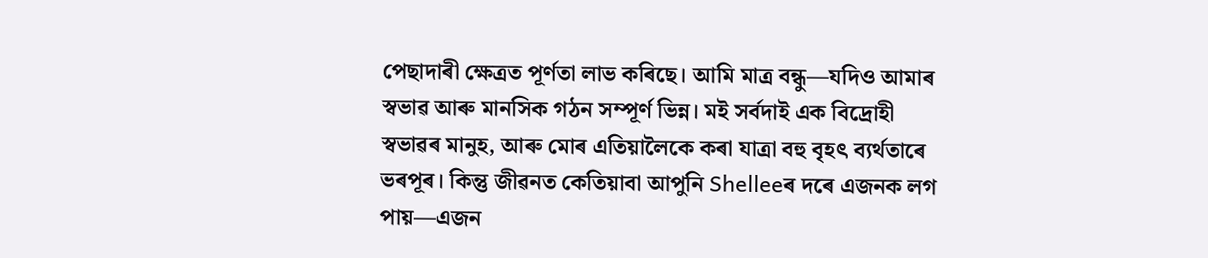পেছাদাৰী ক্ষেত্ৰত পূৰ্ণতা লাভ কৰিছে। আমি মাত্ৰ বন্ধু—যদিও আমাৰ স্বভাৱ আৰু মানসিক গঠন সম্পূৰ্ণ ভিন্ন। মই সৰ্বদাই এক বিদ্ৰোহী স্বভাৱৰ মানুহ, আৰু মোৰ এতিয়ালৈকে কৰা যাত্ৰা বহু বৃহৎ ব্যৰ্থতাৰে ভৰপূৰ। কিন্তু জীৱনত কেতিয়াবা আপুনি Shelleeৰ দৰে এজনক লগ পায়—এজন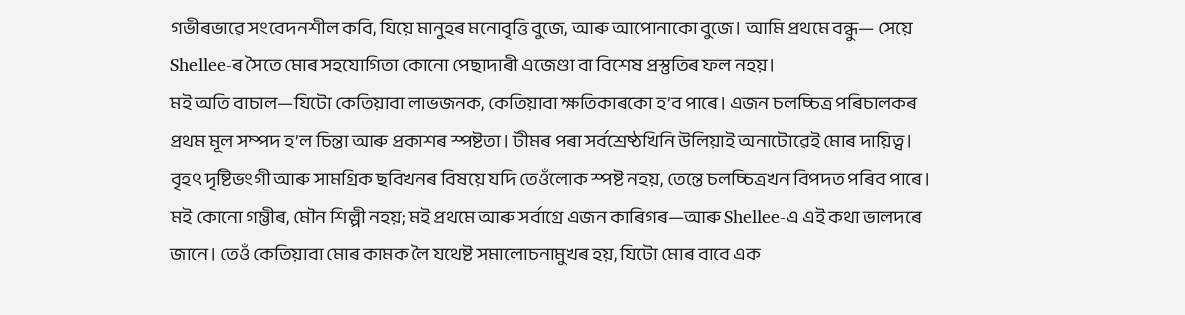গভীৰভাৱে সংবেদনশীল কবি, যিয়ে মানুহৰ মনোবৃত্তি বুজে, আৰু আপোনাকো বুজে। আমি প্ৰথমে বন্ধু— সেয়ে Shellee-ৰ সৈতে মোৰ সহযোগিতা কোনো পেছাদাৰী এজেণ্ডা বা বিশেষ প্ৰস্তুতিৰ ফল নহয়।
মই অতি বাচাল—যিটো কেতিয়াবা লাভজনক, কেতিয়াবা ক্ষতিকাৰকো হ’ব পাৰে। এজন চলচ্চিত্ৰ পৰিচালকৰ প্ৰথম মূল সম্পদ হ’ল চিন্তা আৰু প্ৰকাশৰ স্পষ্টতা। টীমৰ পৰা সৰ্বশ্ৰেষ্ঠখিনি উলিয়াই অনাটোৱেই মোৰ দায়িত্ব। বৃহৎ দৃষ্টিভংগী আৰু সামগ্ৰিক ছবিখনৰ বিষয়ে যদি তেওঁলোক স্পষ্ট নহয়, তেন্তে চলচ্চিত্ৰখন বিপদত পৰিব পাৰে। মই কোনো গম্ভীৰ, মৌন শিল্পী নহয়; মই প্ৰথমে আৰু সৰ্বাগ্ৰে এজন কাৰিগৰ—আৰু Shellee-এ এই কথা ভালদৰে জানে। তেওঁ কেতিয়াবা মোৰ কামক লৈ যথেষ্ট সমালোচনামুখৰ হয়, যিটো মোৰ বাবে এক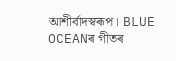আশীৰ্বাদস্বৰূপ। BLUE OCEANৰ গীতৰ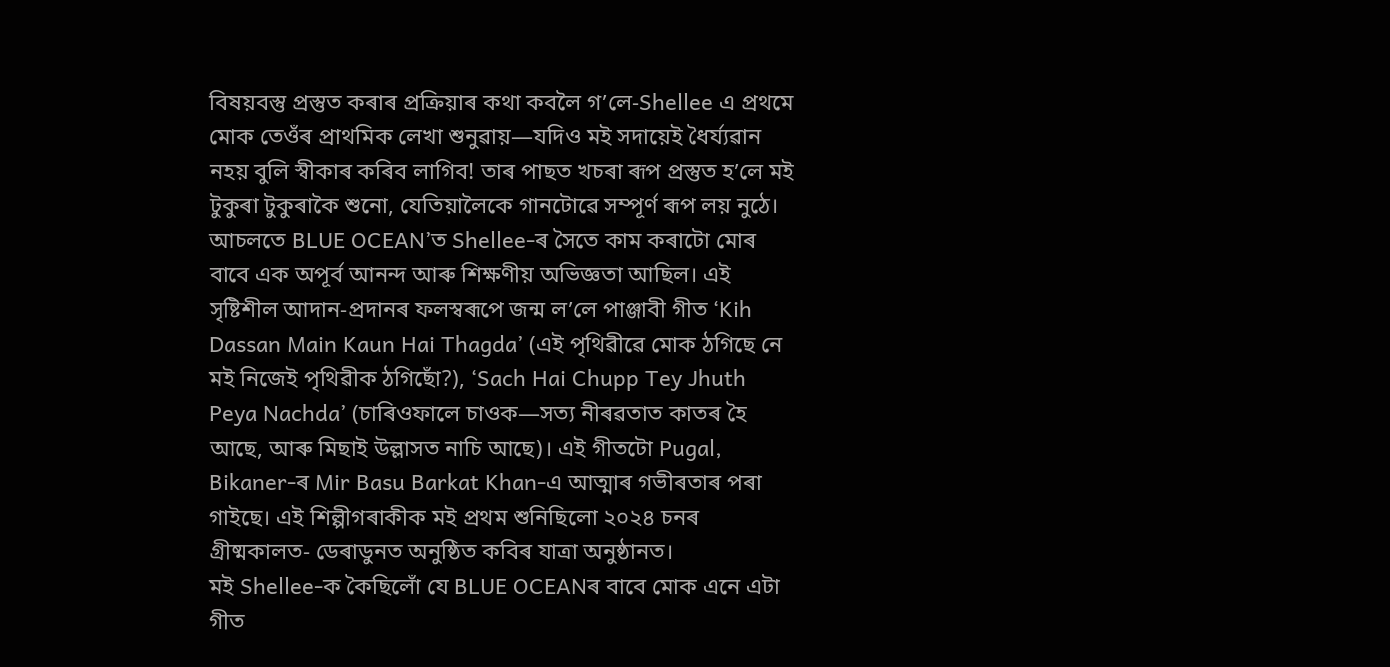বিষয়বস্তু প্ৰস্তুত কৰাৰ প্ৰক্ৰিয়াৰ কথা কবলৈ গ’লে-Shellee এ প্ৰথমে মোক তেওঁৰ প্ৰাথমিক লেখা শুনুৱায়—যদিও মই সদায়েই ধৈৰ্য্যৱান নহয় বুলি স্বীকাৰ কৰিব লাগিব! তাৰ পাছত খচৰা ৰূপ প্ৰস্তুত হ’লে মই টুকুৰা টুকুৰাকৈ শুনো, যেতিয়ালৈকে গানটোৱে সম্পূৰ্ণ ৰূপ লয় নুঠে।
আচলতে BLUE OCEAN’ত Shellee-ৰ সৈতে কাম কৰাটো মোৰ বাবে এক অপূৰ্ব আনন্দ আৰু শিক্ষণীয় অভিজ্ঞতা আছিল। এই সৃষ্টিশীল আদান-প্ৰদানৰ ফলস্বৰূপে জন্ম ল’লে পাঞ্জাবী গীত ‘Kih Dassan Main Kaun Hai Thagda’ (এই পৃথিৱীৱে মোক ঠগিছে নে মই নিজেই পৃথিৱীক ঠগিছোঁ?), ‘Sach Hai Chupp Tey Jhuth Peya Nachda’ (চাৰিওফালে চাওক—সত্য নীৰৱতাত কাতৰ হৈ আছে, আৰু মিছাই উল্লাসত নাচি আছে)। এই গীতটো Pugal, Bikaner-ৰ Mir Basu Barkat Khan-এ আত্মাৰ গভীৰতাৰ পৰা গাইছে। এই শিল্পীগৰাকীক মই প্ৰথম শুনিছিলো ২০২৪ চনৰ গ্ৰীষ্মকালত- ডেৰাডুনত অনুষ্ঠিত কবিৰ যাত্ৰা অনুষ্ঠানত।
মই Shellee-ক কৈছিলোঁ যে BLUE OCEANৰ বাবে মোক এনে এটা গীত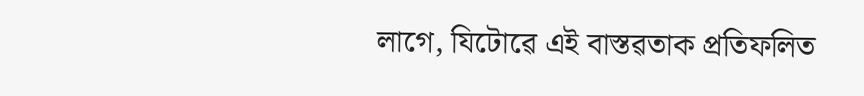লাগে, যিটোৱে এই বাস্তৱতাক প্ৰতিফলিত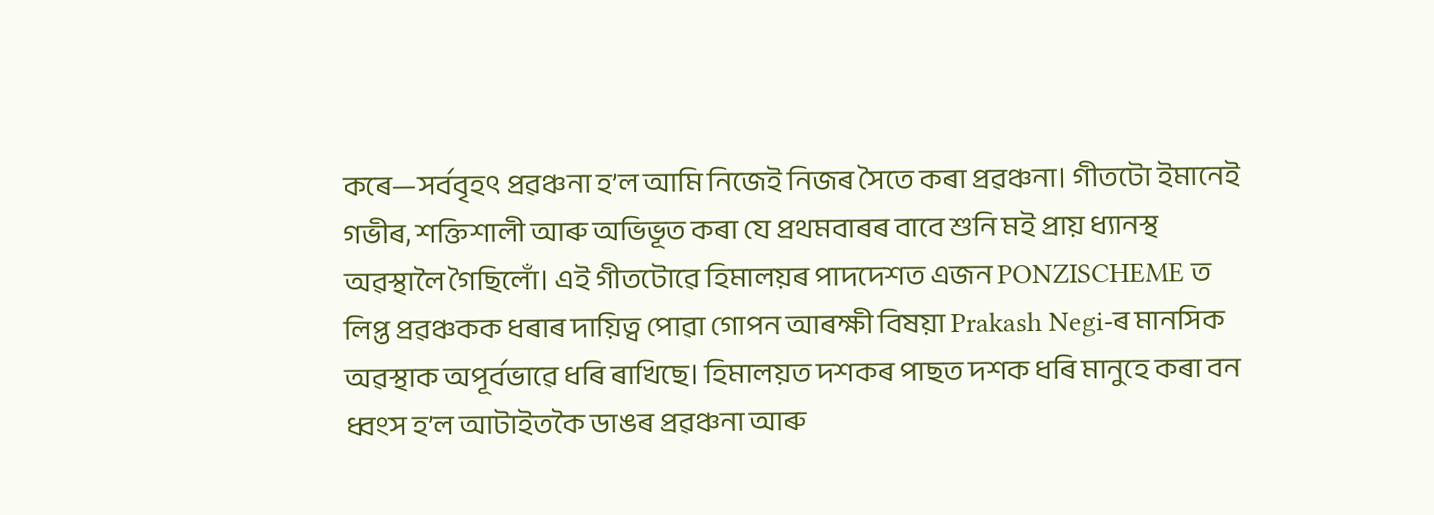কৰে—সৰ্ববৃহৎ প্ৰৱঞ্চনা হ’ল আমি নিজেই নিজৰ সৈতে কৰা প্ৰৱঞ্চনা। গীতটো ইমানেই গভীৰ, শক্তিশালী আৰু অভিভূত কৰা যে প্ৰথমবাৰৰ বাবে শুনি মই প্ৰায় ধ্যানস্থ অৱস্থালৈ গৈছিলোঁ। এই গীতটোৱে হিমালয়ৰ পাদদেশত এজন PONZISCHEME ত লিপ্ত প্ৰৱঞ্চকক ধৰাৰ দায়িত্ব পোৱা গোপন আৰক্ষী বিষয়া Prakash Negi-ৰ মানসিক অৱস্থাক অপূৰ্বভাৱে ধৰি ৰাখিছে। হিমালয়ত দশকৰ পাছত দশক ধৰি মানুহে কৰা বন ধ্বংস হ’ল আটাইতকৈ ডাঙৰ প্ৰৱঞ্চনা আৰু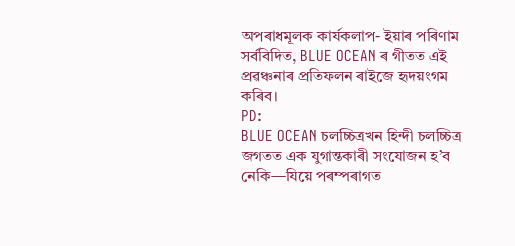অপৰাধমূলক কাৰ্যকলাপ- ইয়াৰ পৰিণাম সৰ্ববিদিত, BLUE OCEAN ৰ গীতত এই প্ৰৱঞ্চনাৰ প্ৰতিফলন ৰাইজে হৃদয়ংগম কৰিব।
PD:
BLUE OCEAN চলচ্চিত্ৰখন হিন্দী চলচ্চিত্ৰ জগতত এক যুগান্তকাৰী সংযোজন হ’ব নেকি—যিয়ে পৰম্পৰাগত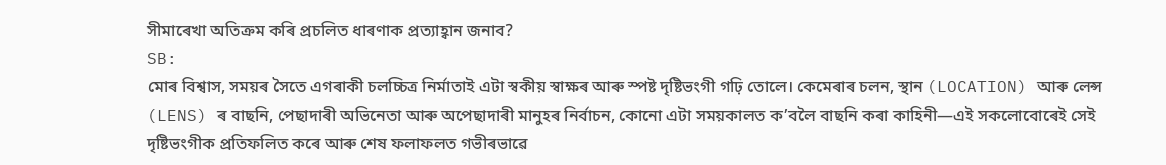সীমাৰেখা অতিক্ৰম কৰি প্ৰচলিত ধাৰণাক প্ৰত্যাহ্বান জনাব?
SB:
মোৰ বিশ্বাস, সময়ৰ সৈতে এগৰাকী চলচ্চিত্ৰ নিৰ্মাতাই এটা স্বকীয় স্বাক্ষৰ আৰু স্পষ্ট দৃষ্টিভংগী গঢ়ি তোলে। কেমেৰাৰ চলন, স্থান (LOCATION) আৰু লেন্স (LENS) ৰ বাছনি, পেছাদাৰী অভিনেতা আৰু অপেছাদাৰী মানুহৰ নিৰ্বাচন, কোনো এটা সময়কালত ক’বলৈ বাছনি কৰা কাহিনী—এই সকলোবোৰেই সেই দৃষ্টিভংগীক প্ৰতিফলিত কৰে আৰু শেষ ফলাফলত গভীৰভাৱে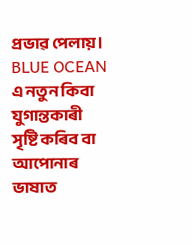প্ৰভাৱ পেলায়। BLUE OCEAN এ নতুন কিবা যুগান্তকাৰী সৃষ্টি কৰিব বা আপোনাৰ ভাষাত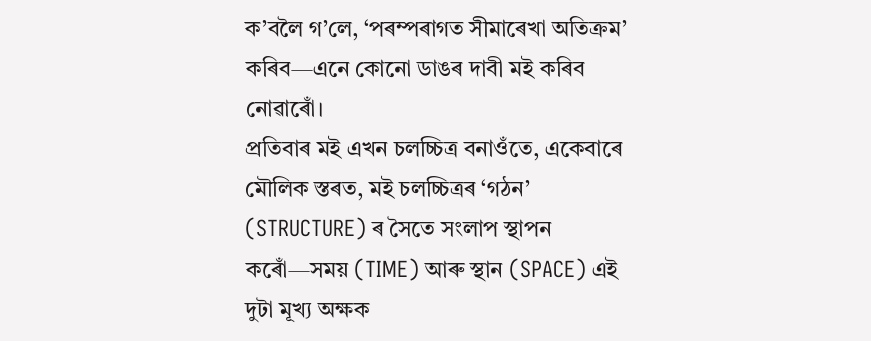ক’বলৈ গ’লে, ‘পৰম্পৰাগত সীমাৰেখা অতিক্ৰম’ কৰিব—এনে কোনো ডাঙৰ দাবী মই কৰিব নোৱাৰোঁ।
প্ৰতিবাৰ মই এখন চলচ্চিত্ৰ বনাওঁতে, একেবাৰে মৌলিক স্তৰত, মই চলচ্চিত্ৰৰ ‘গঠন’ (STRUCTURE) ৰ সৈতে সংলাপ স্থাপন কৰোঁ—সময় (TIME) আৰু স্থান (SPACE) এই দুটা মূখ্য অক্ষক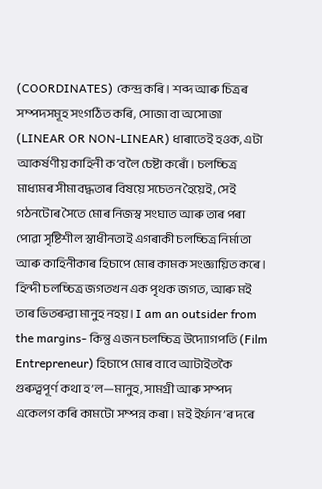(COORDINATES) কেন্দ্ৰ কৰি। শব্দ আৰু চিত্ৰৰ সম্পদসমূহ সংগঠিত কৰি, সোজা বা অসোজা (LINEAR OR NON-LINEAR) ধাৰাতেই হওক, এটা আকৰ্ষণীয় কাহিনী ক’বলৈ চেষ্টা কৰোঁ। চলচ্চিত্ৰ মাধ্যমৰ সীমাবদ্ধতাৰ বিষয়ে সচেতন হৈয়েই, সেই গঠনটোৰ সৈতে মোৰ নিজস্ব সংঘাত আৰু তাৰ পৰা পোৱা সৃষ্টিশীল স্বাধীনতাই এগৰাকী চলচ্চিত্ৰ নিৰ্মাতা আৰু কাহিনীকাৰ হিচাপে মোৰ কামক সংজ্ঞায়িত কৰে।
হিন্দী চলচ্চিত্ৰ জগতখন এক পৃথক জগত, আৰু মই তাৰ ভিতৰুৱা মানুহ নহয়। I am an outsider from the margins- কিন্তু এজন চলচ্চিত্ৰ উদ্যোগপতি (Film Entrepreneur) হিচাপে মোৰ বাবে আটাইতকৈ গুৰুত্বপূৰ্ণ কথা হ’ল—মানুহ, সামগ্ৰী আৰু সম্পদ একেলগ কৰি কামটো সম্পন্ন কৰা। মই ইৰ্ফান’ৰ দৰে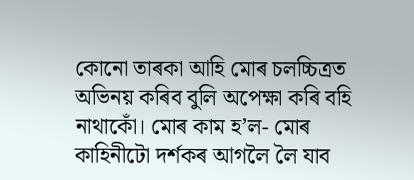কোনো তাৰকা আহি মোৰ চলচ্চিত্ৰত অভিনয় কৰিব বুলি অপেক্ষা কৰি বহি নাথাকোঁ। মোৰ কাম হ’ল- মোৰ কাহিনীটো দৰ্শকৰ আগলৈ লৈ যাব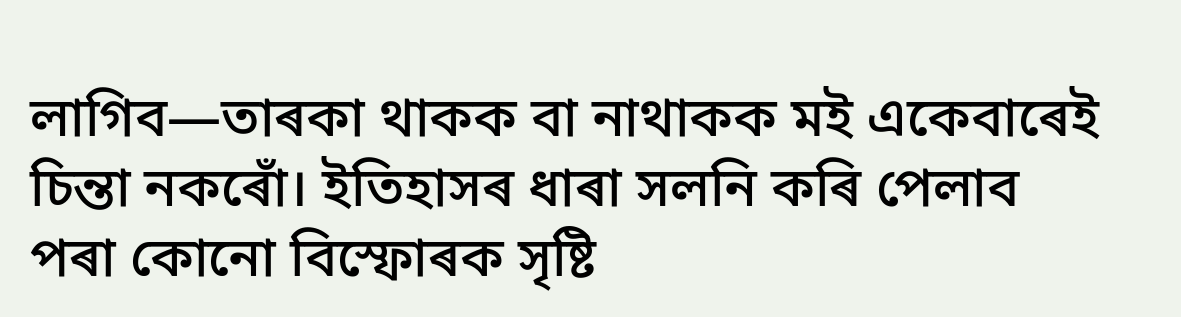লাগিব—তাৰকা থাকক বা নাথাকক মই একেবাৰেই চিন্তা নকৰোঁ। ইতিহাসৰ ধাৰা সলনি কৰি পেলাব পৰা কোনো বিস্ফোৰক সৃষ্টি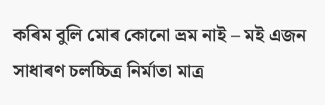কৰিম বুলি মোৰ কোনো ভ্ৰম নাই – মই এজন সাধাৰণ চলচ্চিত্ৰ নিৰ্মাতা মাত্ৰ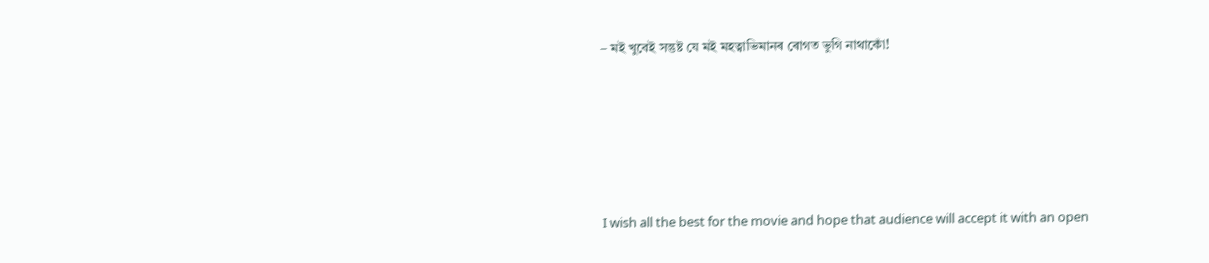– মই খুবেই সন্তুষ্ট যে মই মহত্বাভিমানৰ ৰোগত ভুগি নাথাকোঁ!







I wish all the best for the movie and hope that audience will accept it with an open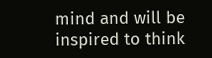mind and will be inspired to think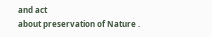and act
about preservation of Nature .